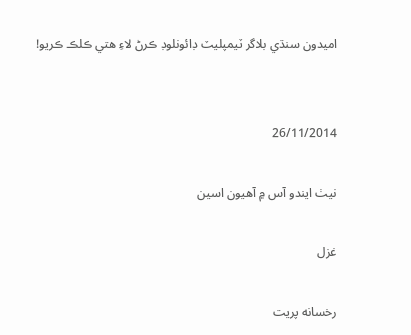امیدون سنڌي بلاگر ٽيمپليٽ ڊائونلوڊ ڪرڻ لاءِ هتي ڪلڪ ڪريو!


26/11/2014

نيٺ ايندو آس ۾ آھيون اسين

غزل

رخسانه پريت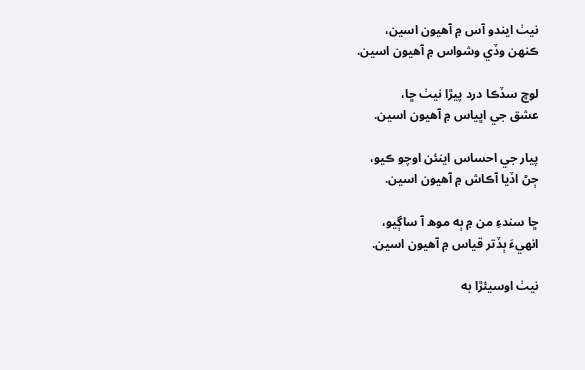نيٺ ايندو آس ۾ آھيون اسين،
ڪنھن وڏي وشواس ۾ آھيون اسين.

لوڇ سڏڪا درد پيڙا نيٺ ڇا،
عشق جي اڀياس ۾ آھيون اسين.

پيار جي احساس اينئن اوچو ڪيو،
ڄڻ اڏيا آڪاش ۾ آھيون اسين.

ڇا سندءِ من ۾ ٻه موھ آ ساڳيو،
انھيءَ ٻڏتر قياس ۾ آھيون اسين.

نيٺ اوسيئڙا به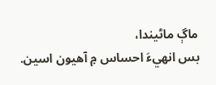ماڳ ماڻيندا،
بس انھيءَ احساس ۾ آھيون اسين.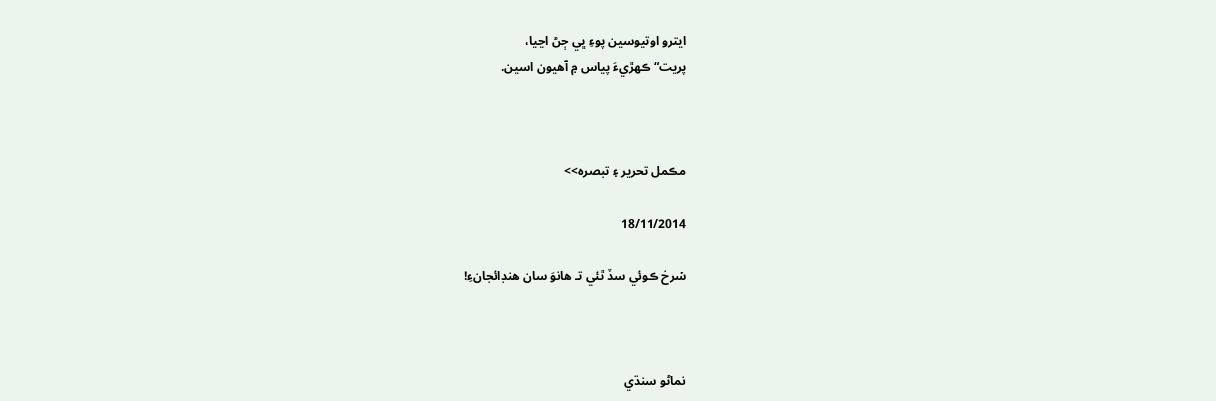ايترو اوتيوسين پوءِ ڀي ڄڻ اڃيا،
پريت“ ڪھڙيءَ پياس ۾ آھيون اسين.



مڪمل تحرير ۽ تبصره>>

18/11/2014

سۡرخ ڪوئي سڏ ٿئي تـ هانوَ سان هنڊائجانءِ!



نماڻو سنڌي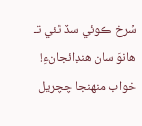سۡرخ ڪوئي سڏ ٿئي تـ هانوَ سان هنڊائجانءِ!
خواب منهنجا چچريل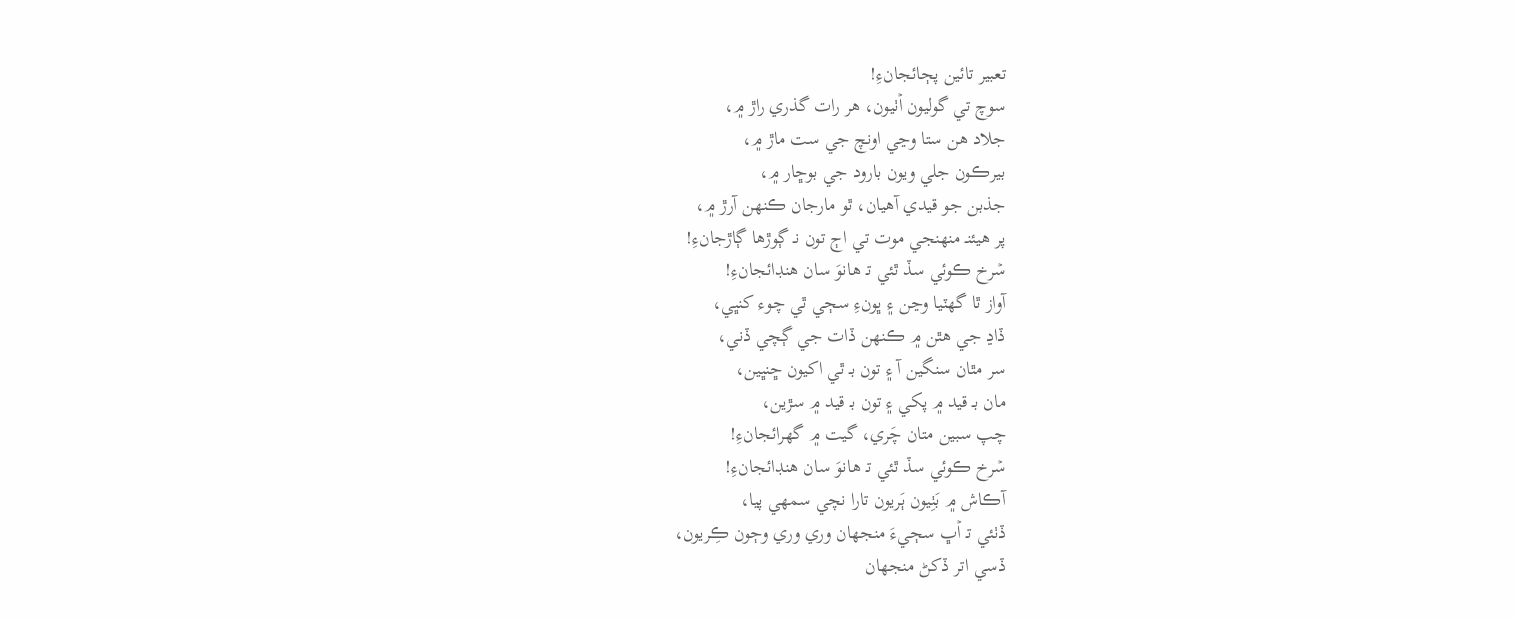تعبير تائين پڄائجانءِ!
سوچ تي گوليون اۡٺيون، هر رات گذري راڙ ۾،
جلاد هن ستا وڃي اونچ جي ست ماڙ ۾،
بيرڪون جلي ويون بارود جي بوڇار ۾،
جذبن جو قيدي آهيان، ٿو مارجان ڪنهن آرڙ ۾،
پر هيئنـ منهنجي موت تي اڄ تون نـ ڳوڙها ڳاڙجانءِ!
سۡرخ ڪوئي سڏ ٿئي تـ هانوَ سان هنڊائجانءِ!
آواز ٿا گھٽيا وڃن ۽ ڀونءِ سڄي ٿي چوء کنڀي،
ڏاڍ جي هٿن ۾ ڪنهن ڏات جي ڳچي ڏني،
سر مٿان سنگين آ ۽ تون بـ ٿي اکيون ڇنڀين،
مان بـ قيد ۾ پکي ۽ تون بـ قيد ۾ سڙين،
چپ سبين متان چَري، گيت ۾ گھرائجانءِ!
سۡرخ ڪوئي سڏ ٿئي تـ هانوَ سان هنڊائجانءِ!
آڪاش ۾ بَٺِيون ٻَريون تارا نچي سمهي پيا،
ڏٺئي تـ اۡڀ سڄيءَ منجهان وري وري وڄون ڪِريون،
ڏسي اتر ڏکڻ منجهان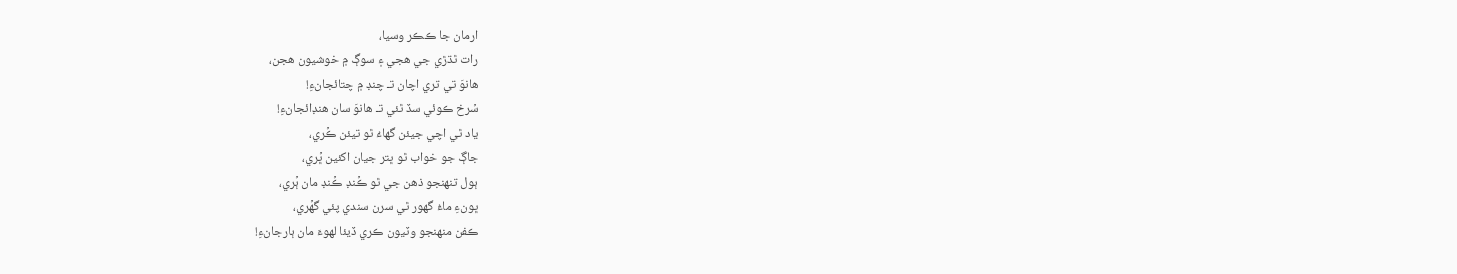ارمان جا ڪڪر وسيا،
رات ٿڌڙي جي هجي ۽ سوڳ ۾ خوشيون هجن،
هانوَ تي تري اچان تـ چنڊ ۾ چتائجانءِ!
سۡرخ ڪوئي سڏ ٿئي تـ هانوَ سان هنڊائجانءِ!
ياد ٿي اچي جيئن گھاءُ ٿو تيئن ڪۡري،
جاڳ جو خواب ٿو ڀتر جيان اکئين ڀۡري،
ٻول تنهنجو ذهن جي ٿو ڪۡنڊ ڪۡنڊ مان ٻۡري،
ڀونءِ ماءُ گھور ٿي سرن سندي پئي گھۡري،
ڪفن منهنجو وٽيون ڪري ڏيئا لهوءَ مان ٻارجانءِ!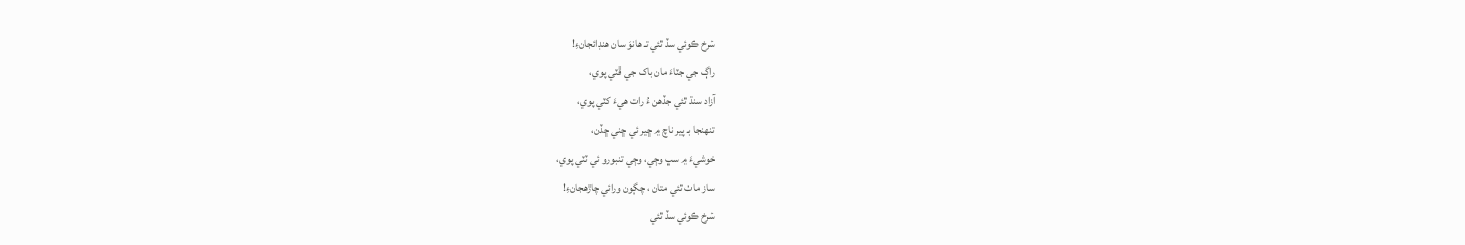سۡرخ ڪوئي سڏ ٿئي تـ هانوَ سان هنڊائجانءِ!
راڳ جي جٽاءَ مان باک جي ڦٽي پوي،
آزاد سنڌ ٿئي جڏهن ءُ رات هيءَ کٽي پوي،
تنهنجا بـ پير ناچ ۾ ڇير ئي ڇني ڇڏن،
خوشيءَ ۾ سڀ وڄي، وڄي تنبورو ئي ٽٽي پوي،
ساز ماٺ ٿئي متان ، چڳون ورائي چاڙهجانءِ!
سۡرخ ڪوئي سڏ ٿئي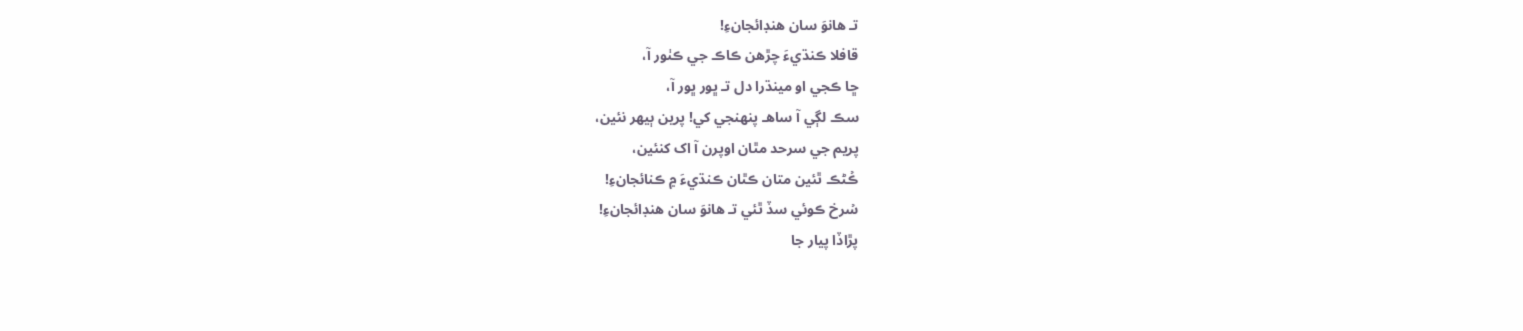تـ هانوَ سان هنڊائجانءِ!
قافلا ڪنڌيءَ چڙهن ڪاڪ جي ڪٺور آ،
ڇا ڪجي او مينڌرا دل تـ ڀور ڀور آ،
سڪ لڳي آ ساهـ پنهنجي کي! پرين ٻيهر نئين،
پريم جي سرحد مٿان اوپرن آ اک کنئين،
ڪۡڻڪ ٿئين متان ڪٿان ڪنڌيءَ ۾ ڪنائجانءِ!
سۡرخ ڪوئي سڏ ٿئي تـ هانوَ سان هنڊائجانءِ!
پڙاڏا پيار جا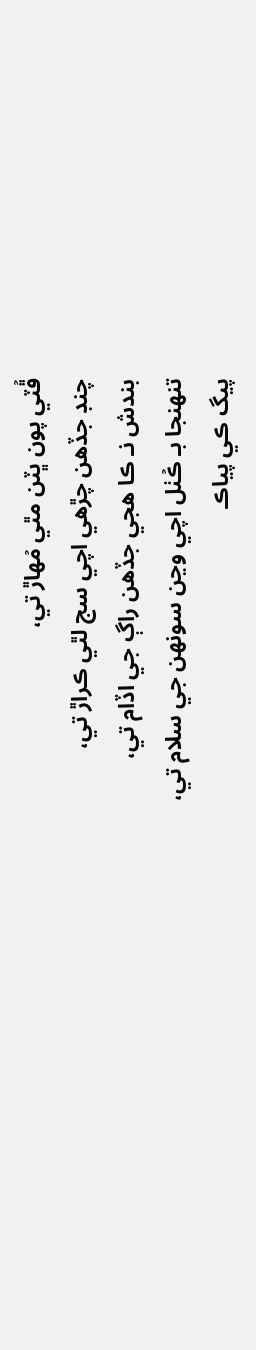ڦۡٽي پون ڀٽن مٿي مۡهاڙ تي،
چنڊ جڏهن چڙهي اچي سج لٿي ڪراڙ تي،
بندش نـ ڪا هجي جڏهن راڳ جي اڏام تي،
تنهنجا بـ ڪۡٺل اچي وڃن سونهن جي سلام تي،
پيگ ڪي پياڪ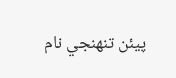پيئن تنهنجي نام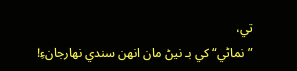تي،
”نماڻي“ کي بـ نيڻ مان انهن سندي نهارجانءِ!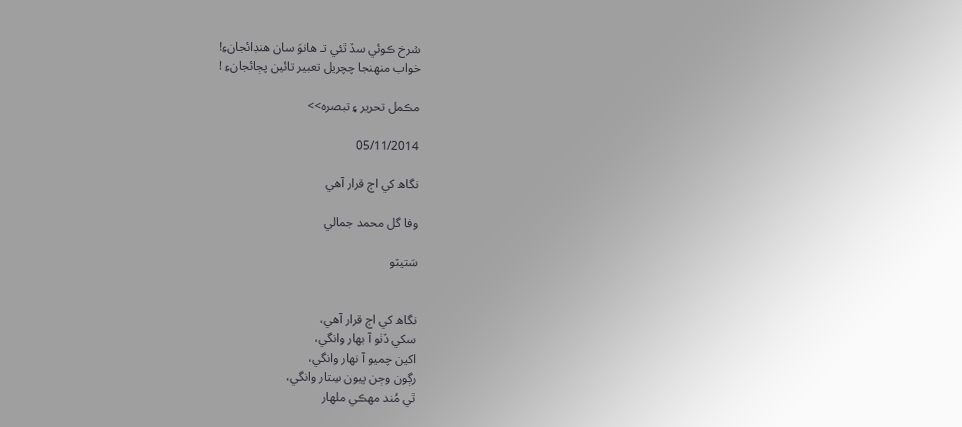سۡرخ ڪوئي سڏ ٿئي تـ هانوَ سان هنڊائجانءِ!
خواب منهنجا چچريل تعبير تائين پڄائجانءِ !

مڪمل تحرير ۽ تبصره>>

05/11/2014

نگاھ کي اڄ قرار آهي

وفا گل محمد جمالي

سَتيٽو


نگاھ کي اڄ قرار آهي،
سکي ڏٺو آ بهار وانگي،
اکين چميو آ نهار وانگي،
رڳون وڄن پيون سِتار وانگي،
ٿي مُند مهڪي ملهار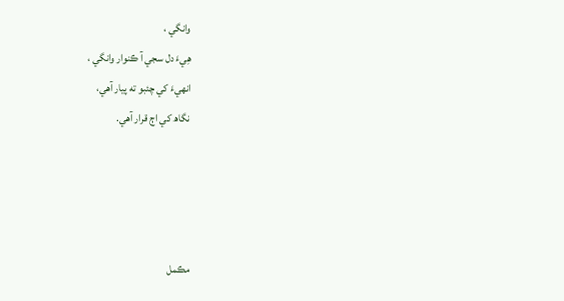وانگي ،
هِيءَ دل سجي آ ڪنوار وانگي ،
انهيءَ کي چئبو ته پيار آهي،
نگاھ کي اڄ قرار آهي.




مڪمل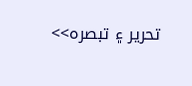تحرير ۽ تبصره>>